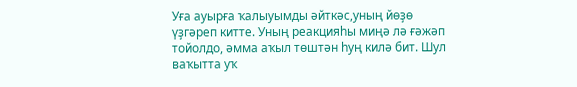Уға ауырға ҡалыуымды әйткәс,уның йөҙө үҙгәреп китте. Уның реакцияһы миңә лә ғәжәп тойолдо, әмма аҡыл төштән һуң килә бит. Шул ваҡытта уҡ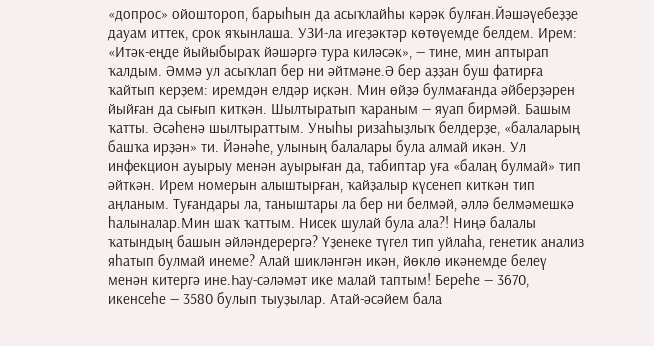«допрос» ойоштороп, барыһын да асыҡлайһы кәрәк булған.Йәшәүебеҙҙе дауам иттек, срок яҡынлаша. УЗИ-ла игеҙәктәр көтөүемде белдем. Ирем: «Итәк-еңде йыйыбыраҡ йәшәргә тура киләсәк», — тине, мин аптырап ҡалдым. Әммә ул асыҡлап бер ни әйтмәне.Ә бер аҙҙан буш фатирға ҡайтып керҙем: иремдән елдәр иҫкән. Мин өйҙә булмағанда әйберҙәрен йыйған да сығып киткән. Шылтыратып ҡараным — яуап бирмәй. Башым ҡатты. Әсәһенә шылтыраттым. Уныһы ризаһыҙлыҡ белдерҙе, «балаларың башҡа ирҙән» ти. Йәнәһе, улының балалары була алмай икән. Ул инфекцион ауырыу менән ауырыған да, табиптар уға «балаң булмай» тип әйткән. Ирем номерын алыштырған, ҡайҙалыр күсенеп киткән тип аңланым. Туғандары ла, таныштары ла бер ни белмәй, әллә белмәмешкә һалыналар.Мин шаҡ ҡаттым. Нисек шулай була ала?! Ниңә балалы ҡатындың башын әйләндерергә? Үҙенеке түгел тип уйлаһа, генетик анализ яһатып булмай инеме? Алай шикләнгән икән, йөклө икәнемде белеү менән китергә ине.Һау-сәләмәт ике малай таптым! Береһе — 3670, икенсеһе — 3580 булып тыуҙылар. Атай-әсәйем бала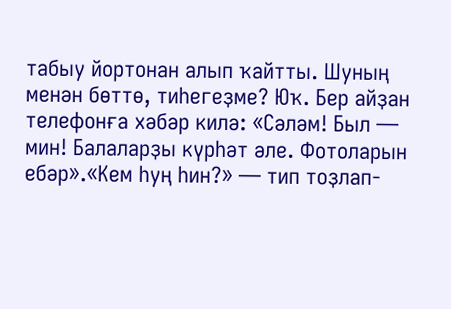табыу йортонан алып ҡайтты. Шуның менән бөттө, тиһегеҙме? Юҡ. Бер айҙан телефонға хәбәр килә: «Сәләм! Был — мин! Балаларҙы күрһәт әле. Фотоларын ебәр».«Кем һуң һин?» — тип тоҙлап-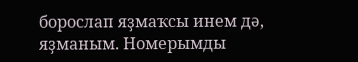борослап яҙмаҡсы инем дә, яҙманым. Номерымды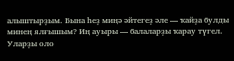алыштырҙым. Бына һеҙ миңә әйтегеҙ әле — ҡайҙа булды минең ялғышым? Иң ауыры — балаларҙы ҡарау түгел. Уларҙы оло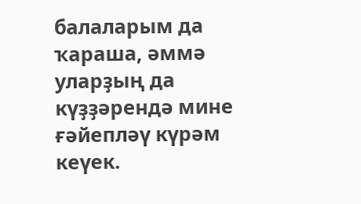балаларым да ҡараша, әммә уларҙың да күҙҙәрендә мине ғәйепләү күрәм кеүек.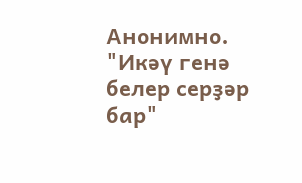Анонимно.
"Икәү генә белер серҙәр бар"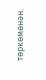төркөмөнән.